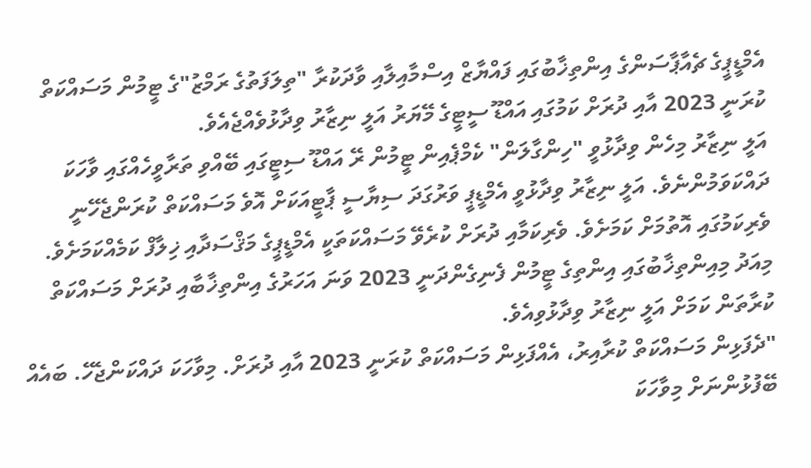އެމްޑީޕީގެ ޗެއާޕާސަންގެ އިންތިޚާބުގައި ފައްޔާޒް އިސްމާއިލާއި ވާދަކުރާ "ތިލަފަތުގެ ރަމްޒު"ގެ ޓީމުން މަސައްކަތް ކުރަނީ 2023 އާއި ދުރަށް ކަމުގައި އައްޑޫ ސީޓީގެ މޭޔަރު އަލީ ނިޒާރު ވިދާޅުވެއްޖެއެވެ.
އަލީ ނިޒާރު މިހެން ވިދާޅުވީ "ހިންގާލަން" ކެމްޕެއިން ޓީމުން ރޭ އައްޑޫ ސިޓީގައި ބޭއްވި ތަރާވީހެއްގައި ވާހަކަ ދައްކަވަމުންނެވެ. އަލީ ނިޒާރު ވިދާޅުވީ އެމްޑީޕީ ވަރުގަދަ ސިޔާސީ ޕާޓީއަކަށް އޮވެ މަސައްކަތް ކުރަންޖެހޭނީ ވެރިކަމުގައި އޮތުމަށް ކަމަށެވެ. ވެރިކަމާއި ދުރަށް ކުރެވޭ މަސައްކަތަކީ އެމްޑީޕީގެ މަޤްސަދާއި ޚިލާފް ކަމެއްކަމަށެވެ. މިއަދު މިއިންތިޚާބުގައި އިންތިގެ ޓީމުން ފެނިގެންދަނީ 2023 ވަނަ އަހަރުގެ އިންތިޚާބާއި ދުރަށް މަސައްކަތް ކުރާތަން ކަމަށް އަލީ ނިޒާރު ވިދާޅުވިއެވެ.
"ދެފަޅިން މަސައްކަތް ކުރާއިރު، އެއްފަޅިން މަސައްކަތް ކުރަނީ 2023 އާއި ދުރަށް. މިވާހަކަ ދައްކަންޖެހޭ. ބައެއް ބޭފުޅުންނަށް މިވާހަކަ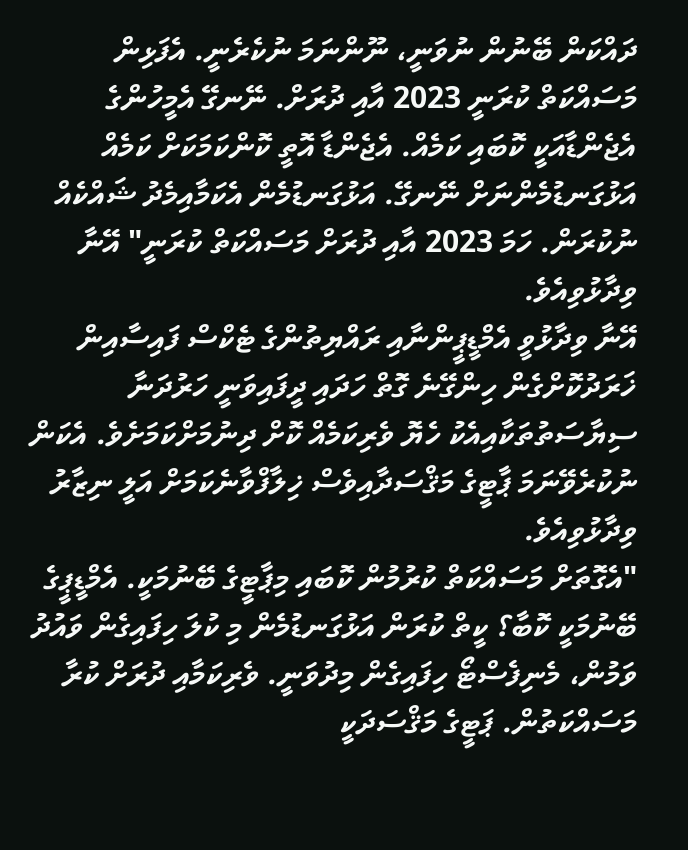ދައްކަން ބޭނުން ނުވަނީ، ނޫންނަމަ ނުކެރެނީ. އެފަޅިން މަސައްކަތް ކުރަނީ 2023 އާއި ދުރަށް. ނޭނގޭ އެމީހުންގެ އެޖެންޑާއަކީ ކޮބައި ކަމެއް. އެޖެންޑާ އޮތީ ކޮންކަމަކަށް ކަމެއް އަޅުގަނޑުމެންނަށް ނޭނގޭ. އަޅުގަނޑުމެން އެކަމާއިމެދު ޝައްކެއް ނުކުރަން. ހަމަ 2023 އާއި ދުރަށް މަސައްކަތް ކުރަނީ" އޭނާ ވިދާޅުވިއެވެ.
އޭނާ ވިދާޅުވީ އެމްޑީޕީންނާއި ރައްޔިތުންގެ ޓެކްސް ފައިސާއިން ޚަރަދުކޮށްގެން ހިންގޭނެ ގޮތް ހަދައި ދީފައިވަނީ ހަރުދަނާ ސިޔާސަތުތަކާއިއެކު ހެޔޮ ވެރިކަމެއް ކޮށް ދިނުމަށްކަމަށެވެ. އެކަން ނުކުރެވޭނަމަ ޕާޓީގެ މަޤްސަދާއިވެސް ޚިލާފްވާނެކަމަށް އަލީ ނިޒާރު ވިދާޅުވިއެވެ.
"އެގޮތަށް މަސައްކަތް ކުރުމުން ކޮބައި މިޕާޓީގެ ބޭނުމަކީ. އެމްޑީޕީގެ ބޭނުމަކީ ކޮބާ؟ ކީތް ކުރަން އަޅުގަނޑުމެން މި ކުލަ ހިފައިގެން ވައުދު ވަމުން، މެނިފެސްޓޯ ހިފައިގެން މިދުވަނީ. ވެރިކަމާއި ދުރަށް ކުރާ މަސައްކަތުން. ޕަޓީގެ މަޤްސަދަކީ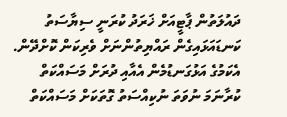ދައުލަތުން ޕާޓީއަށް ޚަރަދު ކުރަނީ ސިޔާސަތު ކަނޑައަޅައިގެން ރައްޔިތުންނަށް ވެރިކަން ކޮށްދޭން. އެކަމުގެ އަޅުގަނޑުމެން އެއާއި ދުރަށް މަސައްކަތް ކުރާނަމަ ނުވަތަ ނުކިއްސަތު ގޮތަކަށް މަސައްކަތް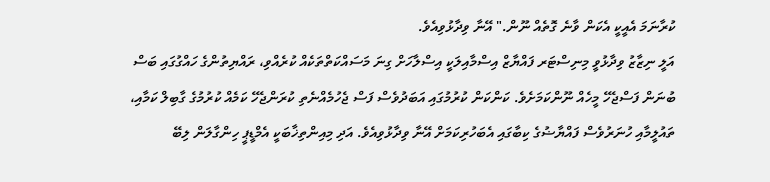ކުރާނަމަ އެއީކީ އެކަން ވާނެ ގޮތެއް ނޫން." އޭނާ ވިދާޅުވިއެވެ.
އަލީ ނިޒާޒު ވިދާޅުވީ މިނިސްޓަރ ފައްޔާޒް އިސްމާއިލަކީ އިސްލާހަށް ގިނަ މަސައްކަތްތަކެއް ކުރެއްވި، ރައްޔިތުންގެ ހައްގުގައި ބަސް ބުނަން ފަސްޖެހޭ މީހެއް ނޫންކަމަށެވެ. ކަންކަން ކުރުމުގައި އަބަދުވެސް ފަސް ޖެހުމެއްނެތި ކުރަންޖެހޭ ކަމެއް ކުރުމުގެ ގާބިލް ކަމާއި، ތައުލީމާއި ހުނަރުވެސް ފައްޔާޟުގެ ކިބާގައި އެބަހުރިކަމަށް އޭނާ ވިދާޅުވިއެވެ. އަދި މިއިންތިޚާބަކީ އެމްޑީޕީ ހިންގާލަން ލިބޭ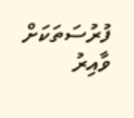ފުރުސަތަކަށް ވާއިރު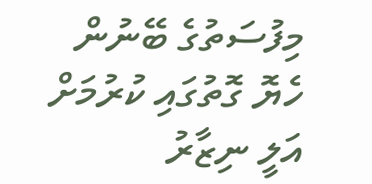މިފުސަތުގެ ބޭނުން ހެޔޮ ގޮތުގައި ކުރުމަށް އަލީ ނިޒާރު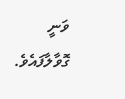ވަނީ ގޮވާލާފައެވެ.